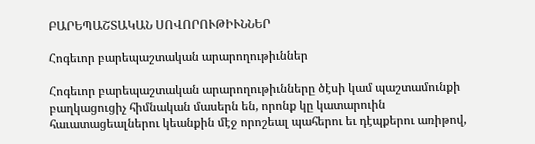ԲԱՐԵՊԱՇՏԱԿԱՆ ՍՈՎՈՐՈՒԹԻՒՆՆԵՐ

Հոգեւոր բարեպաշտական արարողութիւններ

Հոգեւոր բարեպաշտական արարողութիւնները ծէսի կամ պաշտամունքի բաղկացուցիչ հիմնական մասերն են, որոնք կը կատարուին հաւատացեալներու կեանքին մէջ որոշեալ պահերու եւ դէպքերու առիթով,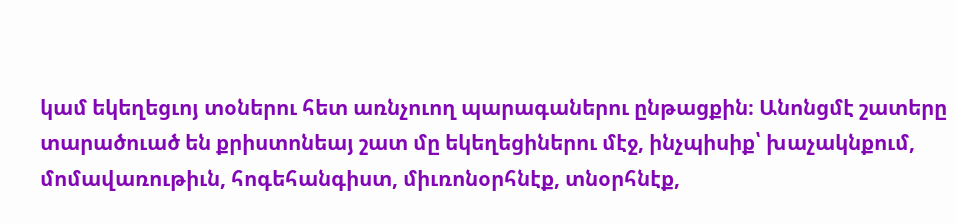կամ եկեղեցւոյ տօներու հետ առնչուող պարագաներու ընթացքին։ Անոնցմէ շատերը տարածուած են քրիստոնեայ շատ մը եկեղեցիներու մէջ, ինչպիսիք՝ խաչակնքում, մոմավառութիւն, հոգեհանգիստ, միւռոնօրհնէք, տնօրհնէք,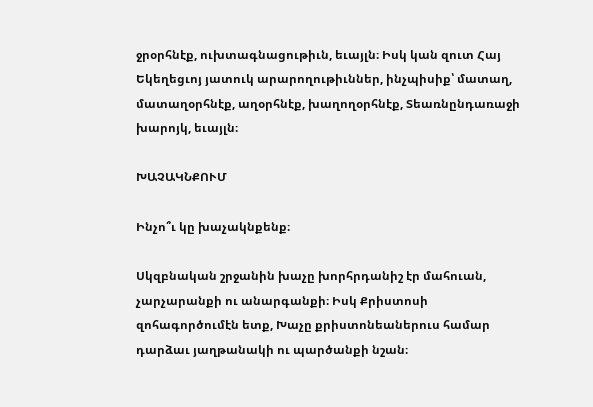ջրօրհնէք, ուխտագնացութիւն, եւայլն։ Իսկ կան զուտ Հայ Եկեղեցւոյ յատուկ արարողութիւններ, ինչպիսիք՝ մատաղ, մատաղօրհնէք, աղօրհնէք, խաղողօրհնէք, Տեառնընդառաջի խարոյկ, եւայլն։

ԽԱՉԱԿՆՔՈՒՄ

Ինչո՞ւ կը խաչակնքենք։

Սկզբնական շրջանին խաչը խորհրդանիշ էր մահուան, չարչարանքի ու անարգանքի։ Իսկ Քրիստոսի զոհագործումէն ետք, Խաչը քրիստոնեաներուս համար դարձաւ յաղթանակի ու պարծանքի նշան։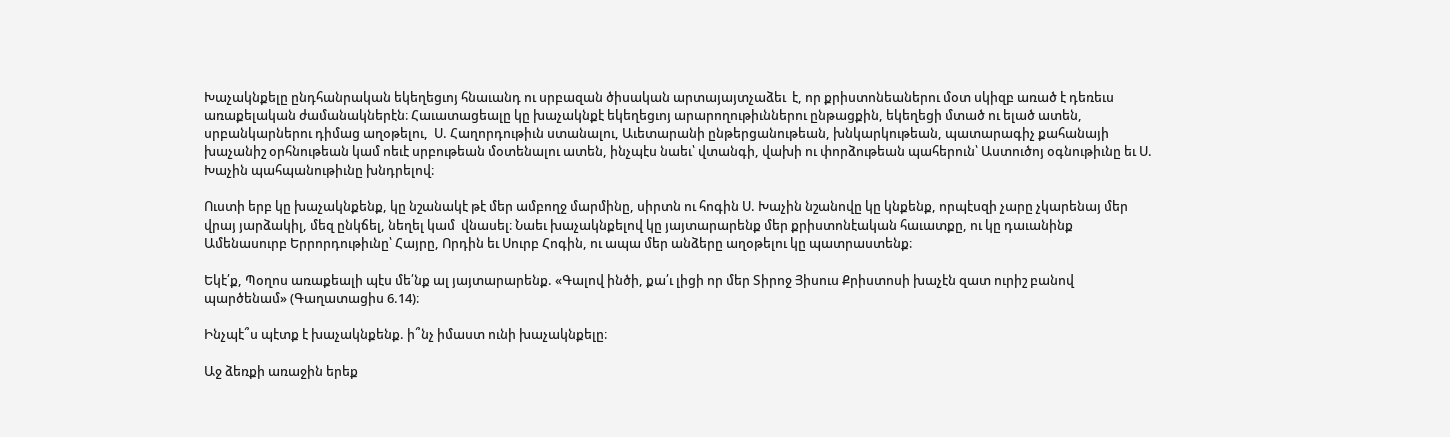Խաչակնքելը ընդհանրական եկեղեցւոյ հնաւանդ ու սրբազան ծիսական արտայայտչաձեւ  է, որ քրիստոնեաներու մօտ սկիզբ առած է դեռեւս առաքելական ժամանակներէն։ Հաւատացեալը կը խաչակնքէ եկեղեցւոյ արարողութիւններու ընթացքին, եկեղեցի մտած ու ելած ատեն, սրբանկարներու դիմաց աղօթելու,  Ս. Հաղորդութիւն ստանալու, Աւետարանի ընթերցանութեան, խնկարկութեան, պատարագիչ քահանայի խաչանիշ օրհնութեան կամ ոեւէ սրբութեան մօտենալու ատեն, ինչպէս նաեւ՝ վտանգի, վախի ու փորձութեան պահերուն՝ Աստուծոյ օգնութիւնը եւ Ս. Խաչին պահպանութիւնը խնդրելով։

Ուստի երբ կը խաչակնքենք, կը նշանակէ թէ մեր ամբողջ մարմինը, սիրտն ու հոգին Ս. Խաչին նշանովը կը կնքենք, որպէսզի չարը չկարենայ մեր վրայ յարձակիլ, մեզ ընկճել, նեղել կամ  վնասել։ Նաեւ խաչակնքելով կը յայտարարենք մեր քրիստոնէական հաւատքը, ու կը դաւանինք Ամենասուրբ Երրորդութիւնը՝ Հայրը, Որդին եւ Սուրբ Հոգին, ու ապա մեր անձերը աղօթելու կը պատրաստենք։

Եկէ՛ք, Պօղոս առաքեալի պէս մե՛նք ալ յայտարարենք. «Գալով ինծի, քա՛ւ լիցի որ մեր Տիրոջ Յիսուս Քրիստոսի խաչէն զատ ուրիշ բանով պարծենամ» (Գաղատացիս 6.14)։

Ինչպէ՞ս պէտք է խաչակնքենք. ի՞նչ իմաստ ունի խաչակնքելը։

Աջ ձեռքի առաջին երեք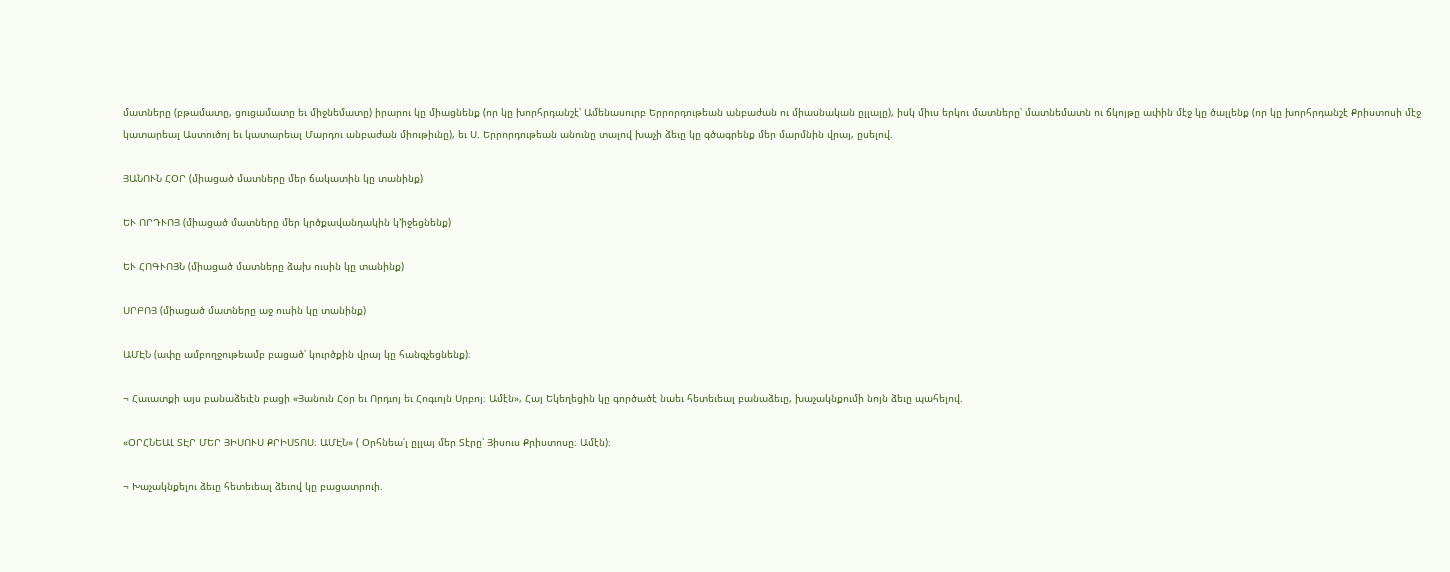մատները (բթամատը, ցուցամատը եւ միջնեմատը) իրարու կը միացնենք (որ կը խորհրդանշէ՝ Ամենասուրբ Երրորդութեան անբաժան ու միասնական ըլլալը), իսկ միւս երկու մատները՝ մատնեմատն ու ճկոյթը ափին մէջ կը ծալլենք (որ կը խորհրդանշէ Քրիստոսի մէջ կատարեալ Աստուծոյ եւ կատարեալ Մարդու անբաժան միութիւնը), եւ Ս. Երրորդութեան անունը տալով խաչի ձեւը կը գծագրենք մեր մարմնին վրայ, ըսելով.

ՅԱՆՈՒՆ ՀՕՐ (միացած մատները մեր ճակատին կը տանինք)

ԵՒ ՈՐԴՒՈՅ (միացած մատները մեր կրծքավանդակին կ’իջեցնենք)

ԵՒ ՀՈԳՒՈՅՆ (միացած մատները ձախ ուսին կը տանինք)

ՍՐԲՈՅ (միացած մատները աջ ուսին կը տանինք)

ԱՄԷՆ (ափը ամբողջութեամբ բացած՝ կուրծքին վրայ կը հանգչեցնենք)։

¬ Հաւատքի այս բանաձեւէն բացի «Յանուն Հօր եւ Որդւոյ եւ Հոգւոյն Սրբոյ։ Ամէն», Հայ Եկեղեցին կը գործածէ նաեւ հետեւեալ բանաձեւը, խաչակնքումի նոյն ձեւը պահելով.

«ՕՐՀՆԵԱԼ ՏԷՐ ՄԵՐ ՅԻՍՈՒՍ ՔՐԻՍՏՈՍ։ ԱՄԷՆ» ( Օրհնեա՛լ ըլլայ մեր Տէրը՝ Յիսուս Քրիստոսը։ Ամէն)։

¬ Խաչակնքելու ձեւը հետեւեալ ձեւով կը բացատրուի.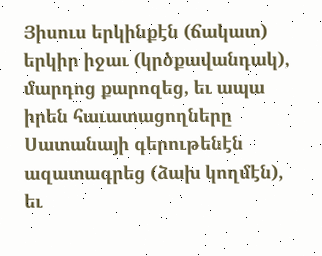Յիսուս երկինքէն (ճակատ) երկիր իջաւ (կրծքավանդակ), մարդոց քարոզեց, եւ ապա իրեն հաւատացողները Սատանայի գերութենէն ազատագրեց (ձախ կողմէն), եւ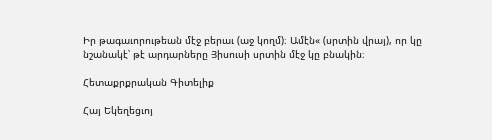Իր թագաւորութեան մէջ բերաւ (աջ կողմ)։ Ամէն« (սրտին վրայ), որ կը նշանակէ՝ թէ արդարները Յիսուսի սրտին մէջ կը բնակին։

Հետաքրքրական Գիտելիք

Հայ Եկեղեցւոյ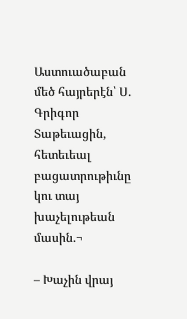Աստուածաբան մեծ հայրերէն՝ Ս. Գրիգոր Տաթեւացին, հետեւեալ բացատրութիւնը կու տայ խաչելութեան մասին.¬

– Խաչին վրայ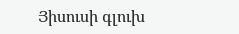Յիսուսի գլուխ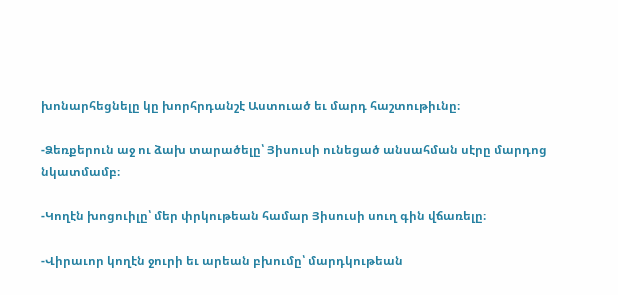խոնարհեցնելը կը խորհրդանշէ Աստուած եւ մարդ հաշտութիւնը։

-Ձեռքերուն աջ ու ձախ տարածելը՝ Յիսուսի ունեցած անսահման սէրը մարդոց նկատմամբ։

-Կողէն խոցուիլը՝ մեր փրկութեան համար Յիսուսի սուղ գին վճառելը։

-Վիրաւոր կողէն ջուրի եւ արեան բխումը՝ մարդկութեան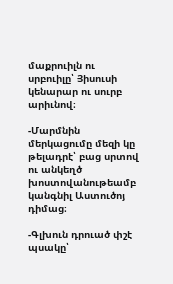մաքրուիլն ու սրբուիլը՝ Յիսուսի կենարար ու սուրբ արիւնով։

-Մարմնին մերկացումը մեզի կը թելադրէ՝ բաց սրտով ու անկեղծ խոստովանութեամբ կանգնիլ Աստուծոյ դիմաց։

-Գլխուն դրուած փշէ պսակը՝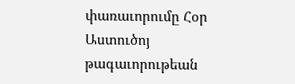փառաւորումը Հօր Աստուծոյ թագաւորութեան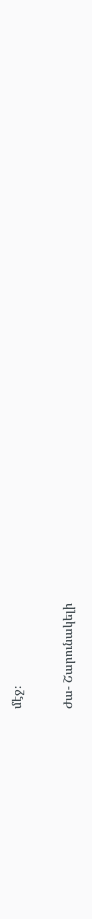մէջ։

Ժա- Շարունակելի